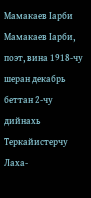Мамакаев Iарби
Мамакаев Iарби, поэт, вина 1918-чу шеран декабрь беттан 2-чу дийнахь Теркайистерчу Лаха-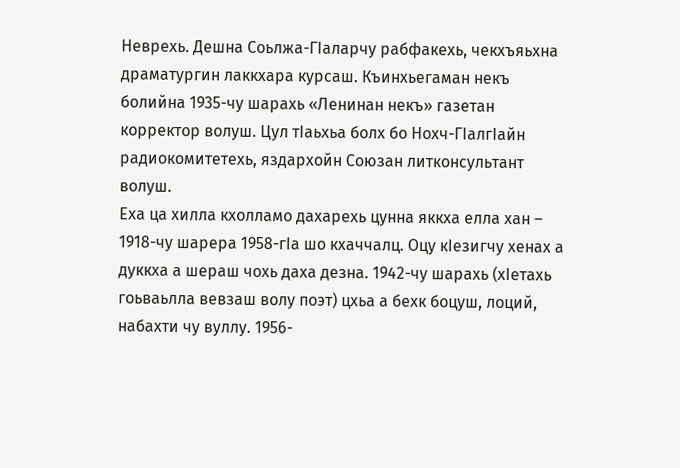Неврехь. Дешна Соьлжа-ГIаларчу рабфакехь, чекхъяьхна драматургин лаккхара курсаш. Къинхьегаман некъ болийна 1935-чу шарахь «Ленинан некъ» газетан корректор волуш. Цул тIаьхьа болх бо Нохч-ГIалгIайн радиокомитетехь, яздархойн Союзан литконсультант волуш.
Еха ца хилла кхолламо дахарехь цунна яккха елла хан – 1918-чу шарера 1958-гIа шо кхаччалц. Оцу кIезигчу хенах а дуккха а шераш чохь даха дезна. 1942-чу шарахь (хIетахь гоьваьлла вевзаш волу поэт) цхьа а бехк боцуш, лоций, набахти чу вуллу. 1956-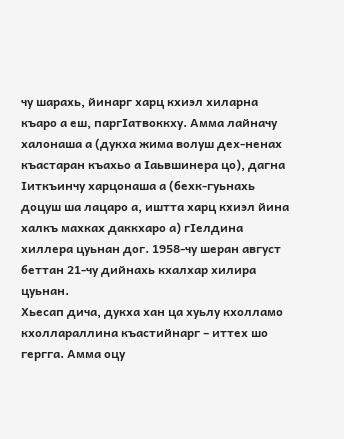чу шарахь, йинарг харц кхиэл хиларна къаро а еш, паргIатвоккху. Амма лайначу халонаша а (дукха жима волуш дех-ненах къастаран къахьо а Iаьвшинера цо), дагна Iиткъинчу харцонаша а (бехк-гуьнахь доцуш ша лацаро а, иштта харц кхиэл йина халкъ махках даккхаро а) гIелдина хиллера цуьнан дог. 1958-чу шеран август беттан 21-чу дийнахь кхалхар хилира цуьнан.
Хьесап дича, дукха хан ца хуьлу кхолламо кхоллараллина къастийнарг – иттех шо гергга. Амма оцу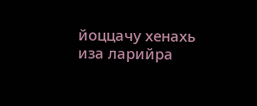йоццачу хенахь иза ларийра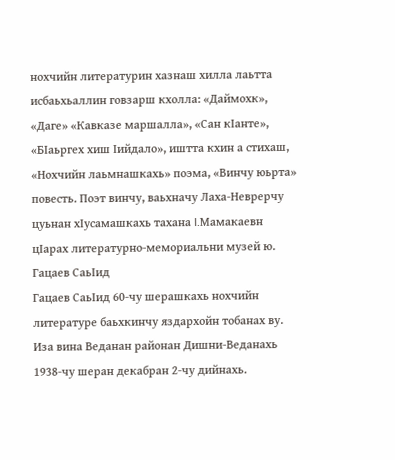нохчийн литературин хазнаш хилла лаьтта исбаьхьаллин говзарш кхолла: «Даймохк», «Даге» «Кавказе маршалла», «Сан кIанте», «БIаьргех хиш Iийдало», иштта кхин а стихаш, «Нохчийн лаьмнашкахь» поэма, «Винчу юьрта» повесть. Поэт винчу, ваьхначу Лаха-Неврерчу цуьнан хIусамашкахь тахана I.Мамакаевн цIарах литературно-мемориальни музей ю.
Гацаев СаьІид
Гацаев СаьІид 60-чу шерашкахь нохчийн литературе баьхкинчу яздархойн тобанах ву. Иза вина Веданан районан Дишни-Веданахь 1938-чу шеран декабран 2-чу дийнахь.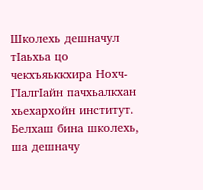Школехь дешначул тІаьхьа цо чекхъяьккхира Нохч-ГІалгІайн пачхьалкхан хьехархойн институт. Белхаш бина школехь, ша дешначу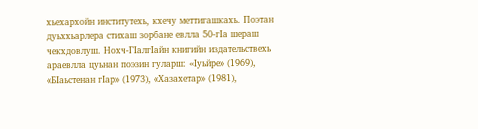хьехархойн институтехь, кхечу меттигашкахь. Поэтан дуьххьарлера стихаш зорбане евлла 50-гІа шераш чекхдовлуш. Нохч-ГІалгІайн книгийн издательствехь араевлла цуьнан поэзин гуларш: «Iуьйре» (1969), «БІаьстенан гІар» (1973), «Хазахетар» (1981),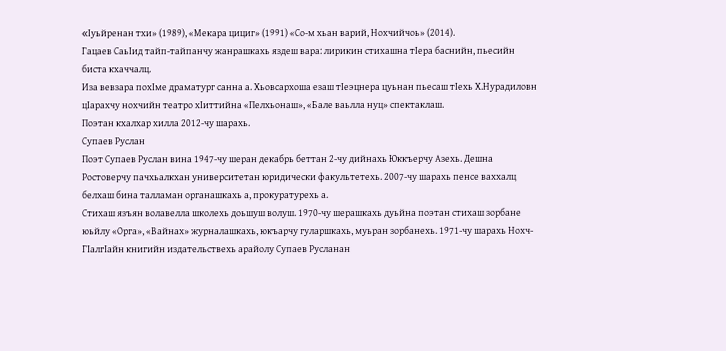«Iуьйренан тхи» (1989), «Мекара цициг» (1991) «Со-м хьан варий, Нохчийчоь» (2014).
Гацаев СаьІид тайп-тайпанчу жанрашкахь яздеш вара: лирикин стихашна тІера баснийн, пьесийн биста кхаччалц.
Иза вевзара похIме драматург санна а. Хьовсархоша езаш тIеэцнера цуьнан пьесаш тIехь Х.Нурадиловн цIарахчу нохчийн театро хIиттийна «Пелхьонаш», «Бале ваьлла нуц» спектаклаш.
Поэтан кхалхар хилла 2012-чу шарахь.
Супаев Руслан
Поэт Супаев Руслан вина 1947-чу шеран декабрь беттан 2-чу дийнахь Юккъерчу Азехь. Дешна Ростоверчу пачхьалкхан университетан юридически факультетехь. 2007-чу шарахь пенсе ваххалц белхаш бина талламан органашкахь а, прокуратурехь а.
Стихаш язъян волавелла школехь доьшуш волуш. 1970-чу шерашкахь дуьйна поэтан стихаш зорбане юьйлу «Орга», «Вайнах» журналашкахь, юкъарчу гуларшкахь, муьран зорбанехь. 1971-чу шарахь Нохч-ГIалгIайн книгийн издательствехь арайолу Супаев Русланан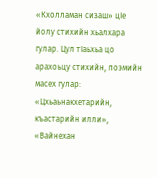«Кхолламан сизаш» цIе йолу стихийн хьалхара гулар. Цул тIаьхьа цо арахоьцу стихийн, поэмийн масех гулар: «Цхьаьнакхетарийн, къастарийн илли», «Вайнехан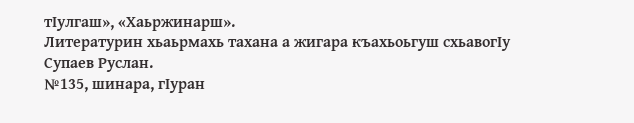тIулгаш», «Хаьржинарш».
Литературин хьаьрмахь тахана а жигара къахьоьгуш схьавогIу Супаев Руслан.
№135, шинара, гIуран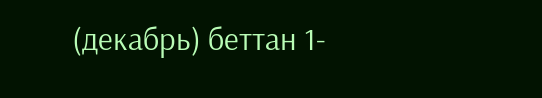(декабрь) беттан 1-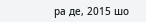ра де, 2015 шо